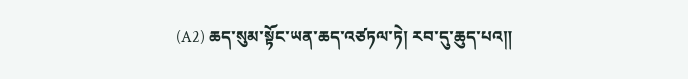(A2) ཆད་སུམ་སྟོང་ཡན་ཆད་འཙཏལ་ཏེ། རབ་དུ་ཆུད་པའ༎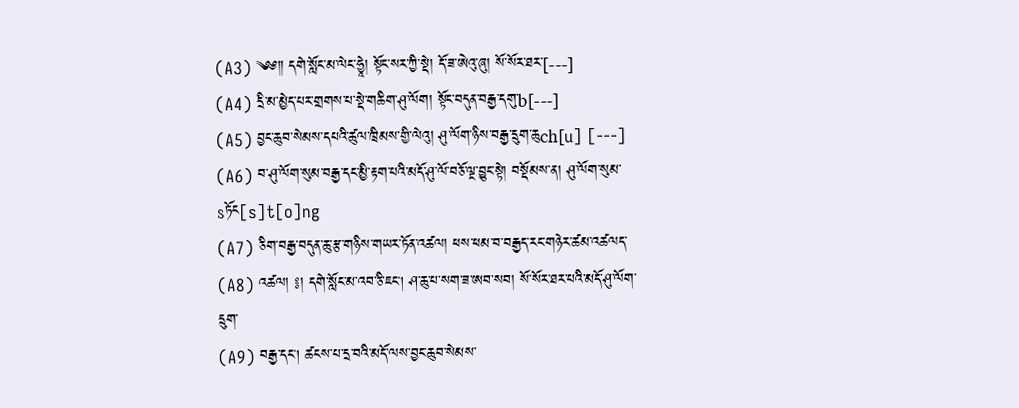(A3) ༄༅༎ དགེ་སློང་མ་ལེང་ཧྱཱེ། སྟོང་སར་ཀྱི་སྡེ། དོ་ཟ་ཨེའུ་ཞུ། སོ་སོར་ཐར་[---]
(A4) དྲི་མ་མྱེད་པར་གྲགས་པ་སྡེ་གཆིག་ཤུ་ལོག། སྟོང་བདུན་བརྒྱ་དགུ་b[---]
(A5) བྱང་ཆུབ་སེམས་དཔའི་ཚུལ་ཁྲིམས་གྱི་ལེའུ། ཤུ་ལོག་ཉིས་བརྒྱ་དྲུག་ཆུch[u] [---]
(A6) བ་ཤུ་ལོག་སུམ་བརྒྱ་དང་མྱི་རྟག་པའི་མདོ་ཤུ་ལོ་བཅོ་ལྔ་བྱུང་སྟེ། བསྡོམས་ན། ཤུ་ལོག་སུམ་sཏོང[s]t[o]ng
(A7) ཅིག་བརྒྱ་བདུན་ཆུ་རྩ་གཉིས་གཡར་ཏོན་འཚལ། ཕས་ཕམ་བ་བརྒྱད་རང་གཉེར་ཚམ་འཚལད་
(A8) འཚལ། ༔། དགེ་སློང་མ་འབ་ཅི་ཇང། ཤ་ཆུ་པ་སག་ཟ་ཨབ་སབ། སོ་སོར་ཐར་པའི་མདོ་ཤུ་ལོག་དྲུག་
(A9) བརྒྱ་དང། ཚངས་པ་དྲ་བའི་མདོ་ལས་བྱང་ཆུབ་སེམས་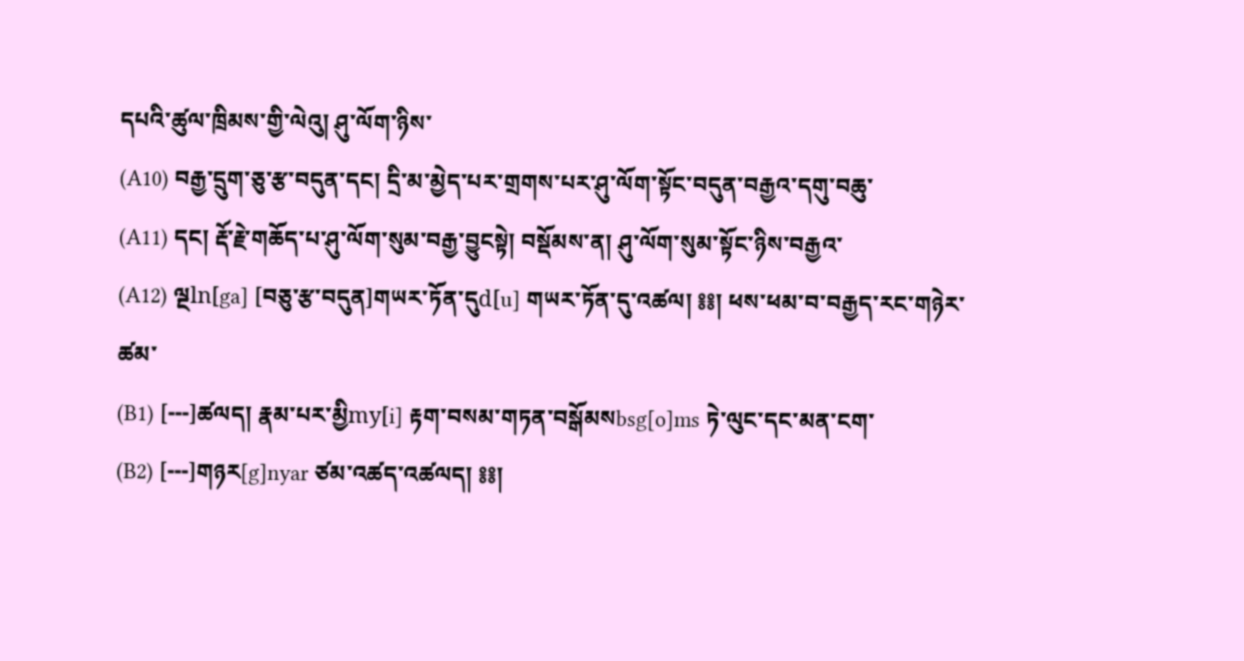དཔའི་ཚུལ་ཁྲིམས་གྱི་ལེའུ། ཤུ་ལོག་ཉིས་
(A10) བརྒྱ་དྲུག་ཅུ་རྩ་བདུན་དང། དྲི་མ་མྱེད་པར་གྲགས་པར་ཤུ་ལོག་སྟོང་བདུན་བརྒྱའ་དགུ་བཆུ་
(A11) དང། རྡོ་རྗེ་གཆོད་པ་ཤུ་ལོག་སུམ་བརྒྱ་བྱུངསྟེ། བསྡོམས་ན། ཤུ་ལོག་སུམ་སྟོང་ཉིས་བརྒྱའ་
(A12) ལྔln[ga] [བཅུ་རྩ་བདུན]གཡར་ཏོན་དུd[u] གཡར་ཏོན་དུ་འཚལ། ༔༔། ཕས་ཕམ་བ་བརྒྱད་རང་གཉེར་ཚམ་
(B1) [---]ཚལད། རྣམ་པར་མྱིmy[i] རྟག་བསམ་གཏན་བསྒོམསbsg[o]ms ཏེ་ལུང་དང་མན་ངག་
(B2) [---]གཉར[g]nyar ཙམ་འཚད་འཚལད། ༔༔།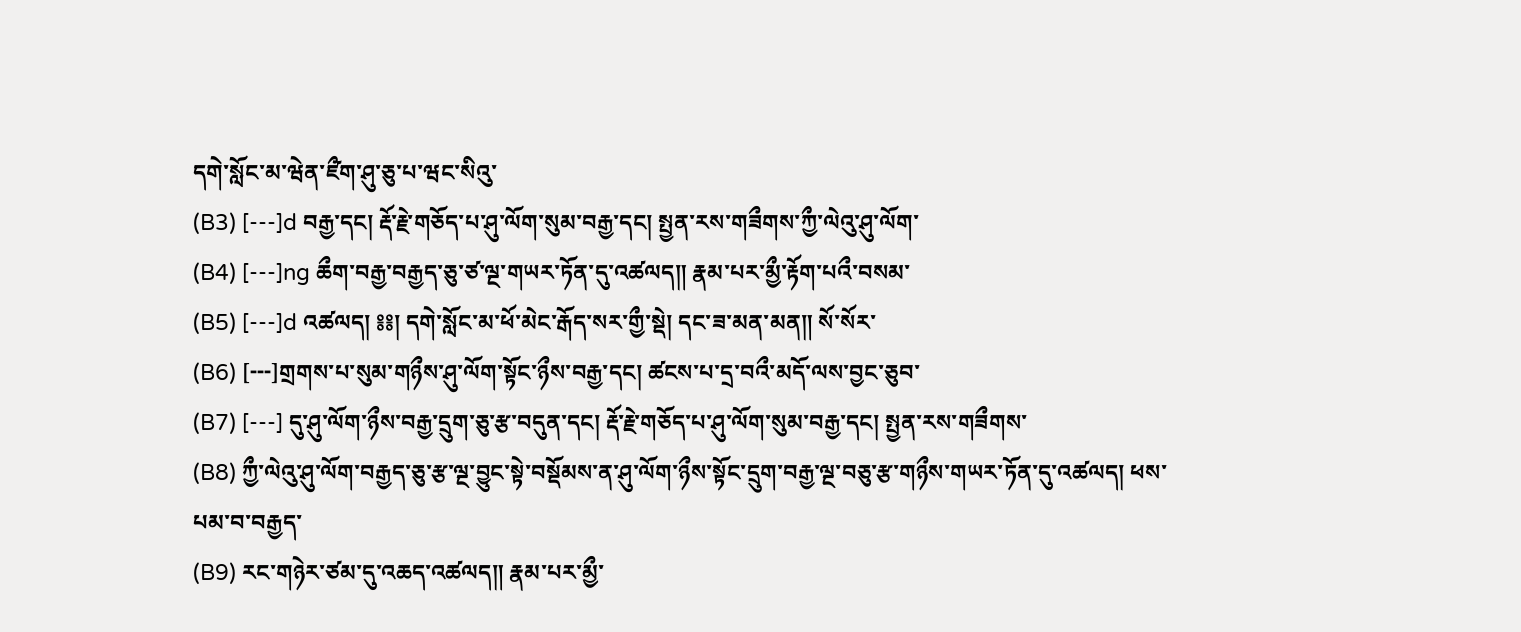དགེ་སློང་མ་ཝེན་ཛྀག་ཤུ་ཅུ་པ་ཝང་སིའུ་
(B3) [---]d བརྒྱ་དང། རྡོ་རྗེ་གཅོད་པ་ཤུ་ལོག་སུམ་བརྒྱ་དང། སྤྱན་རས་གཟྀགས་ཀྱྀ་ལེའུ་ཤུ་ལོག་
(B4) [---]ng ཆྀག་བརྒྱ་བརྒྱད་ཅུ་ཙ་ལྔ་གཡར་ཏོན་དུ་འཚལད༎ རྣམ་པར་མྱྀ་རྟོག་པའྀ་བསམ་
(B5) [---]d འཚལད། ༔༔། དགེ་སློང་མ་ཕོ་མེང་རྒོད་སར་གྱྀ་སྡེ། དང་ཟ་མན་མན༎ སོ་སོར་
(B6) [---]གྲགས་པ་སུམ་གཉྀས་ཤུ་ལོག་སྟོང་ཉྀས་བརྒྱ་དང། ཚངས་པ་དྲ་བའྀ་མདོ་ལས་བྱང་ཅུབ་
(B7) [---] དུ་ཤུ་ལོག་ཉྀས་བརྒྱ་དྲུག་ཅུ་རྩ་བདུན་དང། རྡོ་རྗེ་གཅོད་པ་ཤུ་ལོག་སུམ་བརྒྱ་དང། སྤྱན་རས་གཟྀགས་
(B8) ཀྱྀ་ལེའུ་ཤུ་ལོག་བརྒྱད་ཅུ་རྩ་ལྔ་བྱུང་སྟེ་བསྡོམས་ན་ཤུ་ལོག་ཉྀས་སྟོང་དྲུག་བརྒྱ་ལྔ་བཅུ་རྩ་གཉྀས་གཡར་ཏོན་དུ་འཚལད། ཕས་པམ་བ་བརྒྱད་
(B9) རང་གཉེར་ཙམ་དུ་འཆད་འཚལད༎ རྣམ་པར་མྱྀ་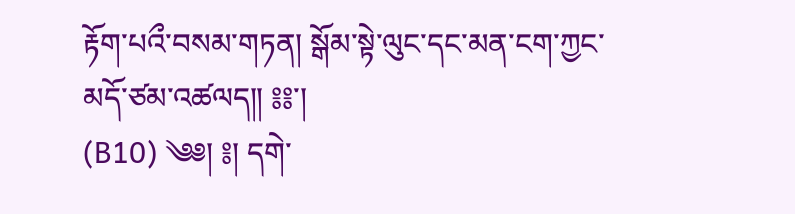རྟོག་པའྀ་བསམ་གཏན། སྒོམ་སྟེ་ལུང་དང་མན་ངག་ཀྱང་མདོ་ཙམ་འཚལད༎ ༔༔་།
(B10) ༄༅། ༔། དགེ་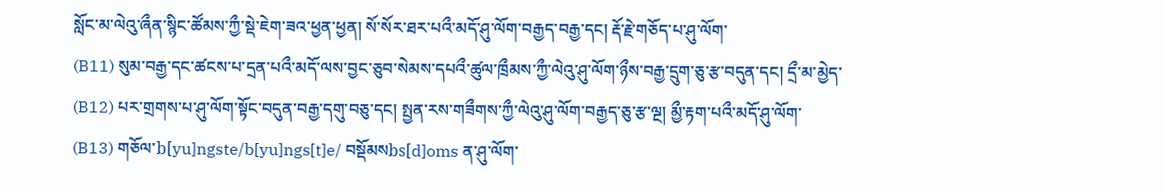སློང་མ་ལེའུ་ཞྀན་སྙིང་ཚོམས་ཀྱྀ་སྡེ་ཇེག་ཟའ་ཕྱན་ཕྱན། སོ་སོར་ཐར་པའྀ་མདོ་ཤུ་ལོག་བརྒྱད་བརྒྱ་དང། རྡོ་རྗེ་གཅོད་པ་ཤུ་ལོག་
(B11) སུམ་བརྒྱ་དང་ཚངས་པ་དྲན་པའྀ་མདོ་ལས་བྱང་ཅུབ་སེམས་དཔའྀ་ཚུལ་ཁྲྀམས་ཀྱྀ་ལེའུ་ཤུ་ལོག་ཉྀས་བརྒྱ་དྲུག་ཅུ་རྩ་བདུན་དང། དྲྀ་མ་མྱེད་
(B12) པར་གྲགས་པ་ཤུ་ལོག་སྟོང་བདུན་བརྒྱ་དགུ་བཅུ་དང། སྤྱན་རས་གཟྀགས་ཀྱྀ་ལེའུ་ཤུ་ལོག་བརྒྱད་ཅུ་རྩ་ལྔ། མྱྀ་རྟག་པའྀ་མདོ་ཤུ་ལོག་
(B13) གཅོལ་b[yu]ngste/b[yu]ngs[t]e/ བསྡོམསbs[d]oms ན་ཤུ་ལོག་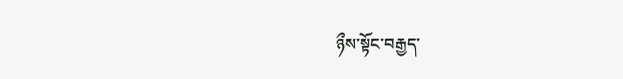ཉྀས་སྟོང་བརྒྱད་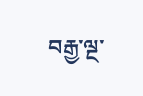བརྒྱ་ལྔ་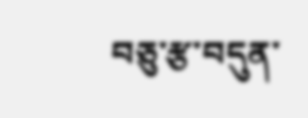བཅུ་རྩ་བདུན་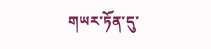གཡར་ཏོན་དུ་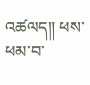འཚལད༎ ཕས་ཕམ་བ་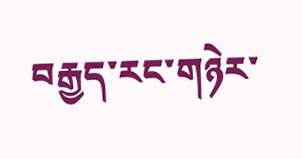བརྒྱད་རང་གཉེར་